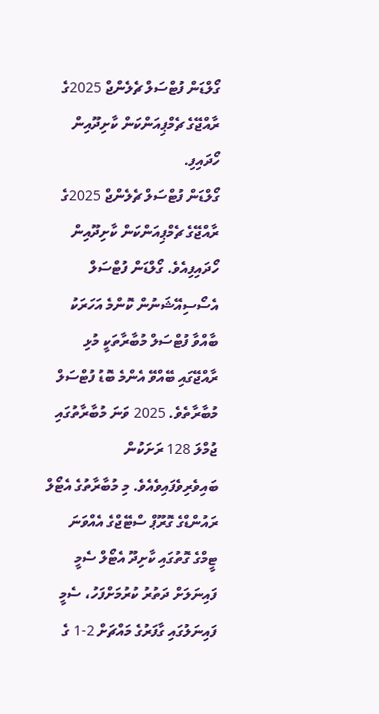ގޯލްޑަން ފުޓްސަލް ޗެލެންޖް 2025ގެ ރާއްޖޭގެ ޗެމްޕިއަންކަން ކާށިދޫއިން ހޯދައިފި.
ގޯލްޑަން ފުޓްސަލް ޗެލެންޖް 2025ގެ ރާއްޖޭގެ ޗެމްޕިއަންކަން ކާށިދޫއިން ހޯދައިފިއެވެ. ގޯލްޑަން ފުޓްސަލް އެސޯސިއޭޝަނުން ކޮންމެ އަހަރަކު ބާއްވާ ފުޓްސަލް މުބާރާތަކީ މުޅި ރާއްޖޭގައި ބޭއްވޭ އެންމެ ބޮޑު ފުޓްސަލް މުބާރާތެވެ. 2025 ވަނަ މުބާރާތުގައި ޖުމްލަ 128 ރަށަކުން ބައިވެރިވެފައިވެއެވެ. މި މުބާރާތުގެ އެޓޯލް ރައުންޑްގެ ގޮރޫޕް ސްޓޭޖްގެ އެއްވަނަ ޓީމްގެ ގޮތުގައި ކާށިދޫ އެޓޯލް ސެމީ ފައިނަލަށް ދަތުރު ކުރުމަށްފަހު، ސެމީ ފައިނަލުގައި ގާފަރުގެ މައްޗަށް 2-1 ގެ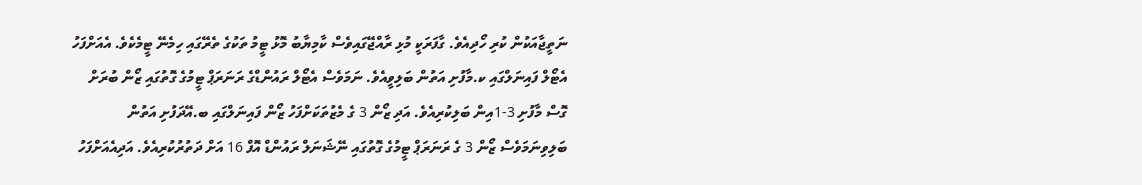ނަތީޖާއަކުން ކުރި ހޯދިއެވެ. ގާފަރަކީ މުޅި ރާއްޖޭގައިވެސް ކާމިޔާބު މޮޅު ޓީމު ތަކުގެ ތެރޭގައި ހިމެނޭ ޓީމެކެވެ. އެއަށްފަހު އެޓޯލް ފައިނަލްގައި ކ.މާފުށި އަތުން ބަލިވީއެވެ. ނަމަވެސް އެޓޯލް ރައުންޑްގެ ރަނަރަޕް ޓީމުގެ ގޮތުގައި ޒޯން ބުރަށް ގޮސް މާފުށި 3-1އިން ބަލިކުރިއެވެ. އަދި ޒޯން 3 ގެ މެޒުތަކަށްފަހު ޒޯން ފައިނަލްގައި ބ.އޭދަފުށި އަތުން ބަލިވިނަމަވެސް ޒޯން 3 ގެ ރަނަރަޕް ޓީމުގެ ގޮތުގައި ނޭޝަނަލް ރައުންޑް އޮފް 16 އަށް ދަތުރުކުރިއެވެ. އަދިއެއަށްފަހު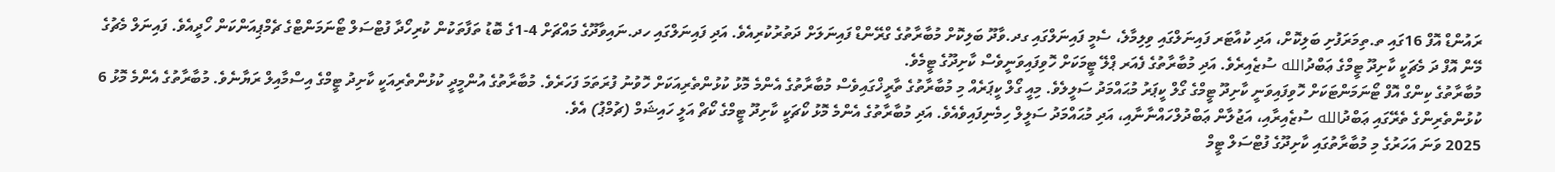ރައުންޑް އޮފް 16ގައި ތ.ތިމަރަފުށި ބަލިކޮށް، އަދި ކުއާޓަރ ފައިނަލްގައި ވިލިމާލެ، ސެމީ ފައިނަލްގައި ގދ.ވާދޫ ބަލިކޮށް މުބާރާތުގެ ގްރޭންޑް ފައިނަލަށް ދަތުރުކުރިއެވެ. އަދި ފައިނަލްގައި ހދ.ނައިވާދޫގެ މައްޗަށް 4-1ގެ ބޮޑު ތަފާތަކުން ކުރިހޯދާ ފުޓްސަލް ޓޯނަމަންޓްގެ ޗެމްޕިއަންކަން ހޯދީއެވެ. ފައިނަލް މެޗުގެ މޭން އޮފް ދަ މެޗަކީ ކާށިދޫ ޓީމްގެ ޢަބްދުالله ސުޒެއިރެވެ. އަދި މުބާރާތުގެ ފެއަރ ޕްލޭ ޓީމަކަށް ހޮވިފައިވަނީވެސް ކާށިދޫގެ ޓީމެވެ.
މުބާރާތުގެ ކިންގް އޮފް ޓޯނަމަންޓަކަށް ހޮވިފައިވަނީ ކާށިދޫ ޓީމްގެ ގޯލް ކީޕަރު މުޙައްމަދު ސަލީލެވެ. މިއީ ގޯލް ކީޕަރެއް މި މުބާރާތުގެ ތާރީޚްގައިވެސް މުބާރާތުގެ އެންމެ މޮޅު ކުޅުންތެރިއަކަށް ހޮވުނު ފުރަތަމަ ފަހަރެވެ. މުބާރާތުގެ އުންމީދީ ކުޅުންތެރިއަކީ ކާށިދު ޓީމްގެ އިސްމާއިލް ރަޔާނެވެ. މުބާރާތުގެ އެންމެ މޮޅު 6 ކުޅުންތެރިންގެ ތެރޭގައި ޢަބްދުالله ސުޒެއިރާއި، އަޖުލާން ޢަބްދުލްހައްނާނާއި، އަދި މުޙައްމަދު ސަލީލް ހިމެނިފައިވެއެވެ. އަދި މުބާރާތުގެ އެންމެ މޮޅު ކޯޗަކީ ކާށިދޫ ޓީމްގެ ކޯޗް އަލީ ހައިޝަމް (ޗުމްޕު) އެވެ.
2025 ވަނަ އަހަރުގެ މި މުބާރާތުގައި ކާށިދޫގެ ފުޓްސަލް ޓީމް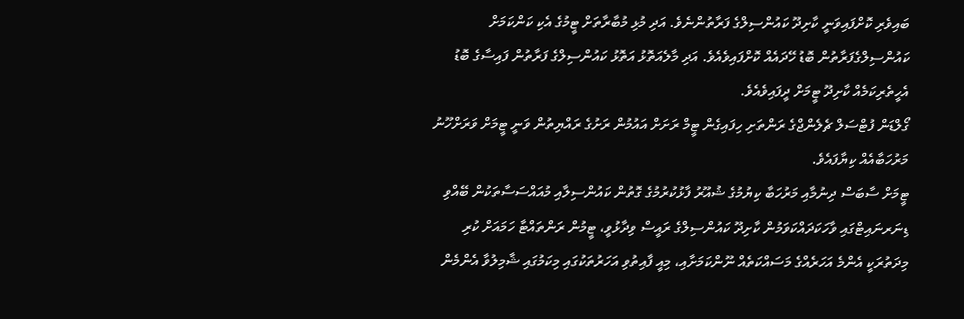ބައިވެރި ކޮށްފައިވަނީ ކާށިދޫ ކައުންސިލްގެ ފަރާތުންނެވެ. އަދި މުޅި މުބާރާތަށް ޓީމުގެ އެކި ކަންކަމަށް ކައުންސިލްގެފަރާތުން ބޮޑު ހޭދައެއް ކޮށްފައިވެއެވެ. އަދި މާލެއަތޮޅު އަތޮޅު ކައުންސިލްގެ ފަރާތުން ފައިސާގެ ބޮޑު އެހީތެރިކަމެއް ކާށިދޫ ޓީމަށް ދީފައިވެއެވެ.
ގޯލްޑަން ފުޓްސަލް ޗެލެންޖްގެ ރަންތަށި ހިފައިގެން ޓީމް ރަށަށް އައުމުން ރަށުގެ ރައްޔިތުން ވަނީ ޓީމަށް ވަރަށްހޫނު މަރުހަބާއެއް ކިޔާފައެވެ.
ޓީމަށް ސާބަސް ދިނުމާއި މަރުހަބާ ކިޔުމުގެ ޝުއޫރު ފާޅުކުރުމުގެ ގޮތުން ކައުންސިލާއި މުއައްސަސާތަކުން ބޭއްވި ޑިނަރނައިޓްގައި ވާހަކަދައްކަވަމުން ކާށިދޫ ކައުންސިލްގެ ރައީސް ވިދާޅުވީ، ޓީމުން ރަންތައްޓާ ހަމައަށް ކުރި މިދަތުރަކީ އެންމެ އަހަރެއްގެ މަސައްކަތެއް ނޫންކަމަށާއި، މިއީ ފާއިތުވި އަހަރުތަކުގައި މިކަމުގައި ޝާމިލުވާ އެންމެން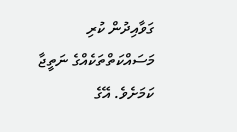ގަވާއިދުން ކުރި މަސައްކަތްތަކެއްގެ ނަތީޖާ ކަމަށެވެ. އޭގެ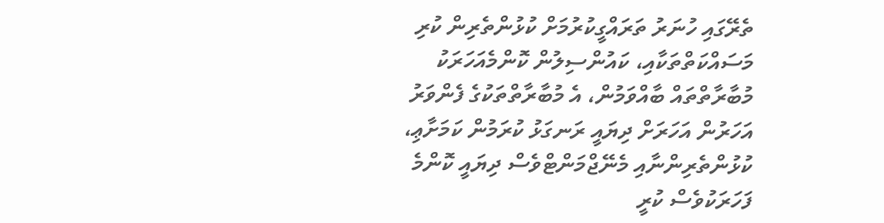ތެރޭގައި ހުނަރު ތަރައްގީކުރުމަށް ކުޅުންތެރިން ކުރި މަސައްކަތްތަކާއި، ކައުންސިލުން ކޮންމެއަހަރަކު މުބާރާތްތައް ބާއްވަމުން، އެ މުބާރާތްތަކުގެ ފެންވަރު އަހަރުން އަހަރަށް ދިޔައީ ރަނގަޅު ކުރަމުން ކަމަށާޢި، ކުޅުންތެރިންނާއި މެނޭޖްމަންޓްވެސް ދިޔައީ ކޮންމެ ފަހަރަކުވެސް ކުރީ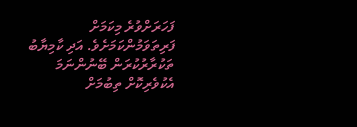ފަހަރަށްވުރެ މިކަމަށް ފަރިތަވަމުންކަމަށެވެ. އަދި ކާމިޔާބު ތަކުރާރުކުރަން ބޭނުންނަމަ އެކުވެރިކޮށް ތިބުމަށް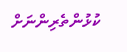ކުޅުންތެރިންނަށް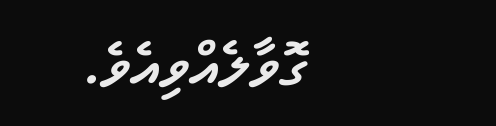ގޮވާލެއްވިއެވެ.